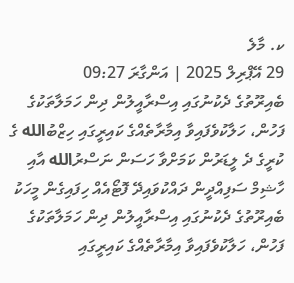ކ. މާލެ
29 އޭޕްރިލް 2025 | އަންގާރަ 09:27
ބެއިރޫތުގެ ދެކުނުގައި އިސްރާއީލުން ދިން ހަމަލާތަކުގެ ފަހުން، ހަލާކުވެފައިވާ އިމާރާތެއްގެ ކައިރީގައި ހިޒްބުالله ގެ ކުރީގެ ދެ ލީޑަރުން ކަމަށްވާ ހަސަން ނަސްރުالله އާއި ހާޝިމް ސަފިއްދީން ދައްކުވައިދޭ ފޮޓޯއެއް ހިފައިގެން މީހަކު
ބެއިރޫތުގެ ދެކުނުގައި އިސްރާއީލުން ދިން ހަމަލާތަކުގެ ފަހުން، ހަލާކުވެފައިވާ އިމާރާތެއްގެ ކައިރީގައި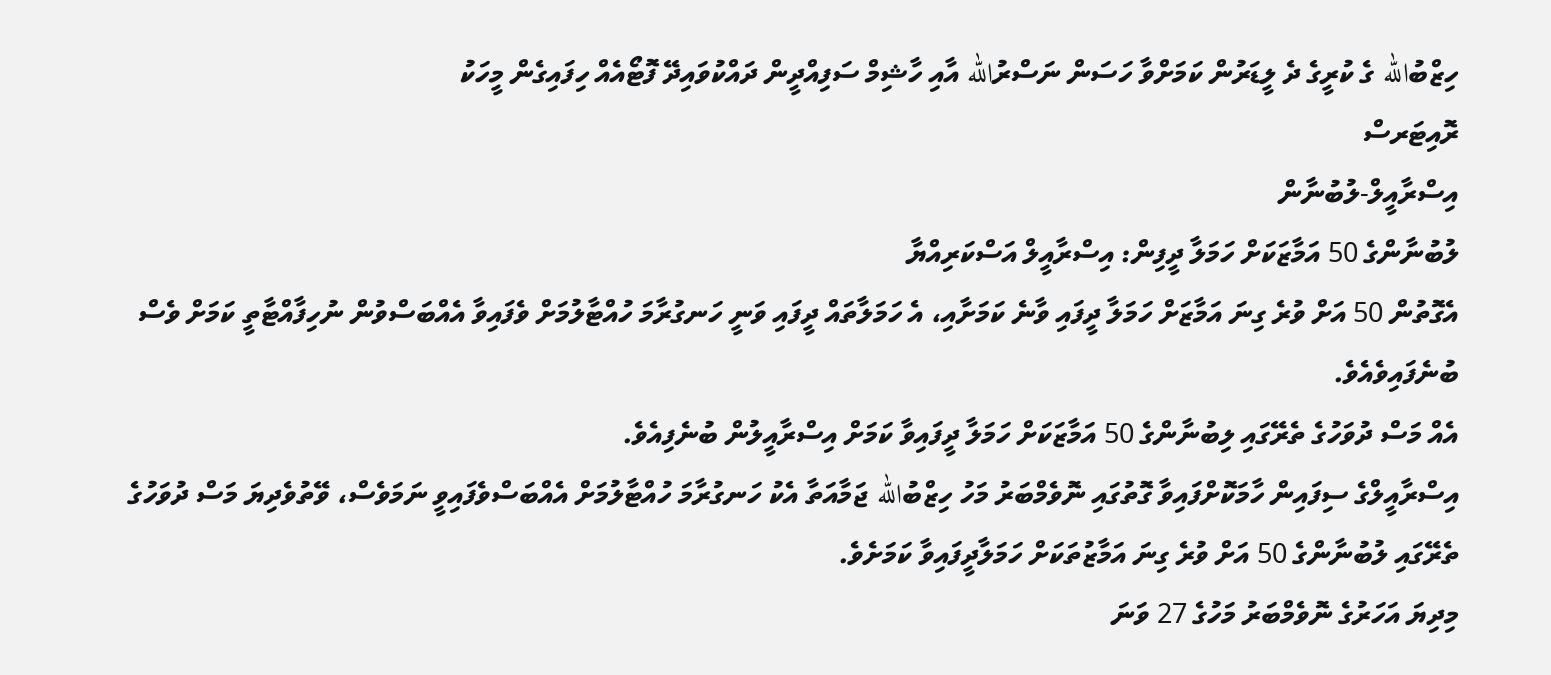ހިޒްބުالله ގެ ކުރީގެ ދެ ލީޑަރުން ކަމަށްވާ ހަސަން ނަސްރުالله އާއި ހާޝިމް ސަފިއްދީން ދައްކުވައިދޭ ފޮޓޯއެއް ހިފައިގެން މީހަކު
ރޮއިޓަރސް
އިސްރާއީލް-ލުބުނާން
ލުބުނާންގެ 50 އަމާޒަކަށް ހަމަލާ ދީފިން: އިސްރާއީލް އަސްކަރިއްޔާ
އެގޮތުން 50 އަށް ވުރެ ގިނަ އަމާޒަށް ހަމަލާ ދީފައި ވާނެ ކަމަށާއި، އެ ހަމަލާތައް ދީފައި ވަނީ ހަނގުރާމަ ހުއްޓާލުމަށް ވެފައިވާ އެއްބަސްވުން ނުހިފާއްޓާތީ ކަމަށް ވެސް ބުނެފައިވެއެވެ.
އެއް މަސް ދުވަހުގެ ތެރޭގައި ލިބުނާންގެ 50 އަމާޒަކަށް ހަމަލާ ދީފައިވާ ކަމަށް އިސްރާއީލުން ބުނެފިއެވެ.
އިސްރާއީލްގެ ސިފައިން ހާމަކޮށްފައިވާ ގޮތުގައި ނޮވެމްބަރު މަހު ހިޒްބުالله ޖަމާއަތާ އެކު ހަނގުރާމަ ހުއްޓާލުމަށް އެއްބަސްވެފައިވީ ނަމަވެސް، ވޭތުވެދިޔަ މަސް ދުވަހުގެ ތެރޭގައި ލުބުނާންގެ 50 އަށް ވުރެ ގިނަ އަމާޒުތަކަށް ހަމަލާދީފައިވާ ކަމަށެވެ.
މިދިޔަ އަހަރުގެ ނޮވެމްބަރު މަހުގެ 27 ވަނަ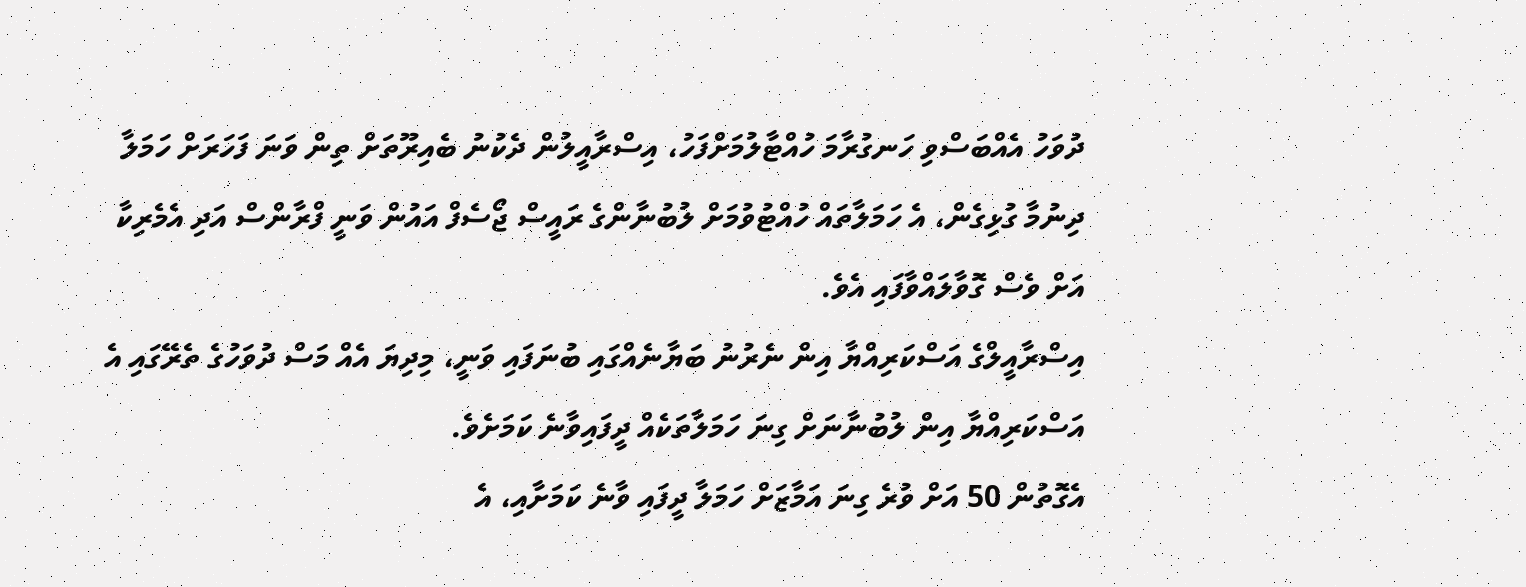ދުވަހު އެއްބަސްވި ހަނގުރާމަ ހުއްޓާލުމަށްފަހު، އިސްރާއީލުން ދެކުނު ބެއިރޫތަށް ތިން ވަނަ ފަހަރަށް ހަމަލާ ދިނުމާ ގުޅިގެން، އެ ހަމަލާތައް ހުއްޓުވުމަށް ލުބުނާންގެ ރައީސް ޖޯސެފް އައުން ވަނީ ފްރާންސް އަދި އެމެރިކާ އަށް ވެސް ގޮވާލައްވާފައި އެވެ.
އިސްރާއީލްގެ އަސްކަރިއްޔާ އިން ނެރުނު ބަޔާނެއްގައި ބުނަފައި ވަނީ، މިދިޔަ އެއް މަސް ދުވަހުގެ ތެރޭގައި އެ އަސްކަރިއްޔާ އިން ލުބުނާނަށް ގިނަ ހަމަލާތަކެއް ދީފައިވާނެ ކަމަށެވެ.
އެގޮތުން 50 އަށް ވުރެ ގިނަ އަމާޒަށް ހަމަލާ ދީފައި ވާނެ ކަމަށާއި، އެ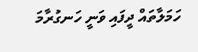ހަމަލާތައް ދީފައި ވަނީ ހަނގުރާމަ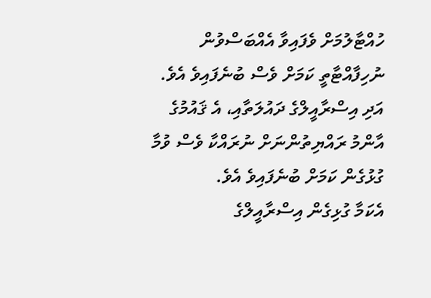ހުއްޓާލުމަށް ވެފައިވާ އެއްބަސްވުން ނުހިފާއްޓާތީ ކަމަށް ވެސް ބުނެފައިވެ އެވެ. އަދި އިސްރާއީލްގެ ދައުލަތާއި، އެ ޤައުމުގެ އާންމު ރައްޔިތުންނަށް ނުރައްކާ ވެސް ވުމާ ގުޅުގެން ކަމަށް ބުނެފައިވެ އެވެ.
އެކަމާ ގުޅިގެން އިސްރާއީލްގެ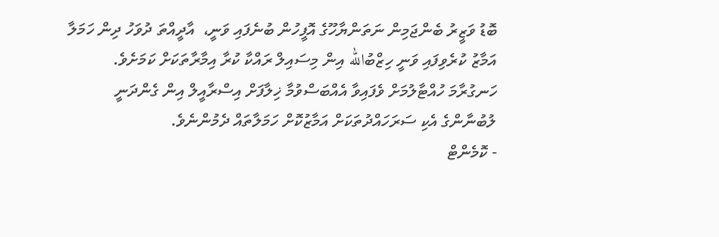ބޮޑު ވަޒީރު ބެންޖަމިން ނަތަންޔާހޫގެ އޮފީހުން ބުނެފައި ވަނީ،  އާދީއްތަ ދުވަހު ދިން ހަމަލާ އަމާޒު ކުރެވިފައި ވަނީ ހިޒްބުالله އިން މިސައިލް ރައްކާ ކުރާ އިމާރާތަކަށް ކަމަށެވެ.
ހަނގުރާމަ ހުއްޓާލުމަށް ވެފައިވާ އެއްބަސްވުމާ ޚިލާފަށް އިސްރާއީލް އިން ގެންދަނީ ލުބުނާންގެ އެކި ސަރަހައްދުތަކަށް އަމާޒުކޮށް ހަމަލާތައް ދެމުންނެވެ.
- ކޮމެންޓް